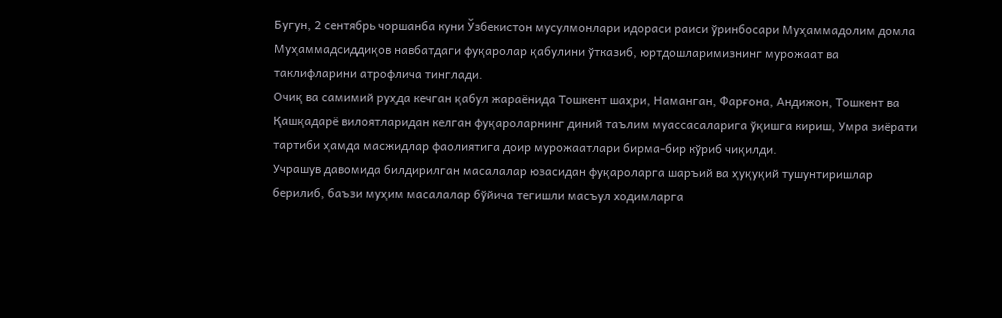Бугун, 2 сентябрь чоршанба куни Ўзбекистон мусулмонлари идораси раиси ўринбосари Муҳаммадолим домла Муҳаммадсиддиқов навбатдаги фуқаролар қабулини ўтказиб, юртдошларимизнинг мурожаат ва таклифларини атрофлича тинглади.
Очиқ ва самимий руҳда кечган қабул жараёнида Тошкент шаҳри, Наманган, Фарғона, Андижон, Тошкент ва Қашқадарё вилоятларидан келган фуқароларнинг диний таълим муассасаларига ўқишга кириш, Умра зиёрати тартиби ҳамда масжидлар фаолиятига доир мурожаатлари бирма-бир кўриб чиқилди.
Учрашув давомида билдирилган масалалар юзасидан фуқароларга шаръий ва ҳуқуқий тушунтиришлар берилиб, баъзи муҳим масалалар бўйича тегишли масъул ходимларга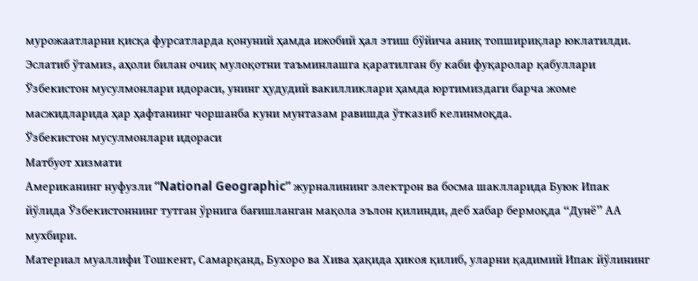мурожаатларни қисқа фурсатларда қонуний ҳамда ижобий ҳал этиш бўйича аниқ топшириқлар юклатилди.
Эслатиб ўтамиз, аҳоли билан очиқ мулоқотни таъминлашга қаратилган бу каби фуқаролар қабуллари Ўзбекистон мусулмонлари идораси, унинг ҳудудий вакилликлари ҳамда юртимиздаги барча жоме масжидларида ҳар ҳафтанинг чоршанба куни мунтазам равишда ўтказиб келинмоқда.
Ўзбекистон мусулмонлари идораси
Матбуот хизмати
Американинг нуфузли “National Geographic” журналининг электрон ва босма шаклларида Буюк Ипак йўлида Ўзбекистоннинг тутган ўрнига бағишланган мақола эълон қилинди, деб хабар бермоқда “Дунё” АА мухбири.
Материал муаллифи Тошкент, Самарқанд, Бухоро ва Хива ҳақида ҳикоя қилиб, уларни қадимий Ипак йўлининг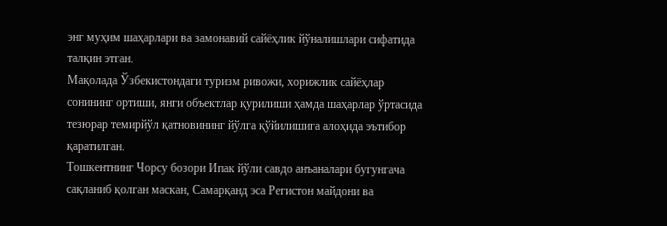энг муҳим шаҳарлари ва замонавий сайёҳлик йўналишлари сифатида талқин этган.
Мақолада Ўзбекистондаги туризм ривожи, хорижлик сайёҳлар сонининг ортиши, янги объектлар қурилиши ҳамда шаҳарлар ўртасида тезюрар темирйўл қатновининг йўлга қўйилишига алоҳида эътибор қаратилган.
Тошкентнинг Чорсу бозори Ипак йўли савдо анъаналари бугунгача сақланиб қолган маскан, Самарқанд эса Регистон майдони ва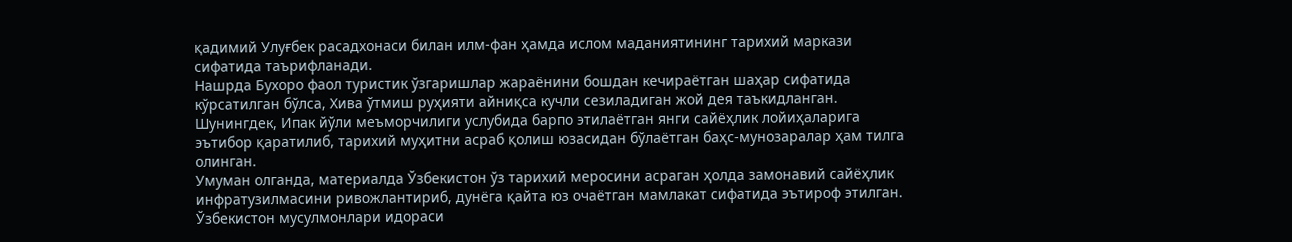қадимий Улуғбек расадхонаси билан илм-фан ҳамда ислом маданиятининг тарихий маркази сифатида таърифланади.
Нашрда Бухоро фаол туристик ўзгаришлар жараёнини бошдан кечираётган шаҳар сифатида кўрсатилган бўлса, Хива ўтмиш руҳияти айниқса кучли сезиладиган жой дея таъкидланган.
Шунингдек, Ипак йўли меъморчилиги услубида барпо этилаётган янги сайёҳлик лойиҳаларига эътибор қаратилиб, тарихий муҳитни асраб қолиш юзасидан бўлаётган баҳс-мунозаралар ҳам тилга олинган.
Умуман олганда, материалда Ўзбекистон ўз тарихий меросини асраган ҳолда замонавий сайёҳлик инфратузилмасини ривожлантириб, дунёга қайта юз очаётган мамлакат сифатида эътироф этилган.
Ўзбекистон мусулмонлари идораси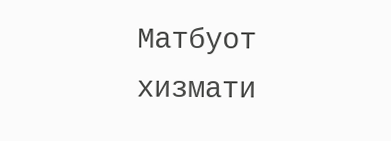Матбуот хизмати